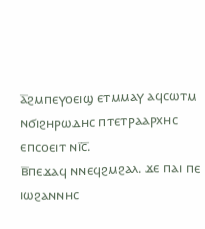ⲁ̅ϩⲙⲡⲉⲩⲟⲉⲓϣ ⲉⲧⲙⲙⲁⲩ ⲁϥⲥⲱⲧⲙ ⲛϭⲓϩⲏⲣⲱⲇⲏⲥ ⲡⲧⲉⲧⲣⲁⲁⲣⲭⲏⲥ ⲉⲡⲥⲟⲉⲓⲧ ⲛⲓ̅ⲥ̅.
ⲃ̅ⲡⲉϫⲁϥ ⲛⲛⲉϥϩⲙϩⲁⲗ. ϫⲉ ⲡⲁⲓ ⲡⲉ ⲓⲱϩⲁⲛⲛⲏⲥ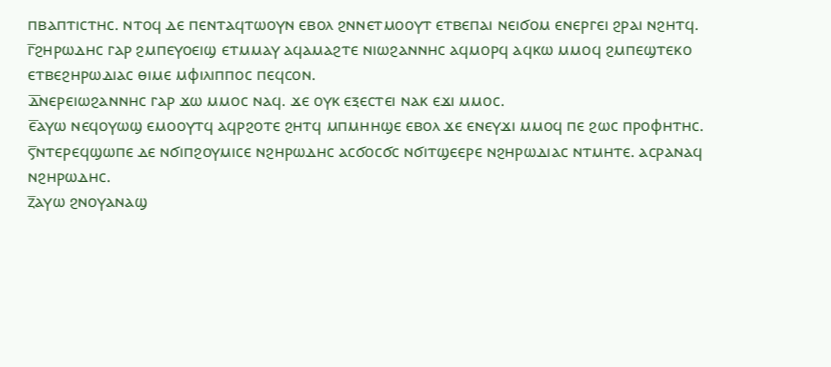ⲡⲃⲁⲡⲧⲓⲥⲧⲏⲥ. ⲛⲧⲟϥ ⲇⲉ ⲡⲉⲛⲧⲁϥⲧⲱⲟⲩⲛ ⲉⲃⲟⲗ ϩⲛⲛⲉⲧⲙⲟⲟⲩⲧ ⲉⲧⲃⲉⲡⲁⲓ ⲛⲉⲓϭⲟⲙ ⲉⲛⲉⲣⲅⲉⲓ ϩⲣⲁⲓ ⲛϩⲏⲧϥ.
ⲅ̅ϩⲏⲣⲱⲇⲏⲥ ⲅⲁⲣ ϩⲙⲡⲉⲩⲟⲉⲓϣ ⲉⲧⲙⲙⲁⲩ ⲁϥⲁⲙⲁϩⲧⲉ ⲛⲓⲱϩⲁⲛⲛⲏⲥ ⲁϥⲙⲟⲣϥ ⲁϥⲕⲱ ⲙⲙⲟϥ ϩⲙⲡⲉϣⲧⲉⲕⲟ ⲉⲧⲃⲉϩⲏⲣⲱⲇⲓⲁⲥ ⲑⲓⲙⲉ ⲙⲫⲓⲗⲓⲡⲡⲟⲥ ⲡⲉϥⲥⲟⲛ.
ⲇ̅ⲛⲉⲣⲉⲓⲱϩⲁⲛⲛⲏⲥ ⲅⲁⲣ ϫⲱ ⲙⲙⲟⲥ ⲛⲁϥ. ϫⲉ ⲟⲩⲕ ⲉⲝⲉⲥⲧⲉⲓ ⲛⲁⲕ ⲉϫⲓ ⲙⲙⲟⲥ.
ⲉ̅ⲁⲩⲱ ⲛⲉϥⲟⲩⲱϣ ⲉⲙⲟⲟⲩⲧϥ ⲁϥⲣϩⲟⲧⲉ ϩⲏⲧϥ ⲙⲡⲙⲏⲏϣⲉ ⲉⲃⲟⲗ ϫⲉ ⲉⲛⲉⲩϫⲓ ⲙⲙⲟϥ ⲡⲉ ϩⲱⲥ ⲡⲣⲟⲫⲏⲧⲏⲥ.
ⲋ̅ⲛⲧⲉⲣⲉϥϣⲱⲡⲉ ⲇⲉ ⲛϭⲓⲡϩⲟⲩⲙⲓⲥⲉ ⲛϩⲏⲣⲱⲇⲏⲥ ⲁⲥϭⲟⲥϭⲥ ⲛϭⲓⲧϣⲉⲉⲣⲉ ⲛϩⲏⲣⲱⲇⲓⲁⲥ ⲛⲧⲙⲏⲧⲉ. ⲁⲥⲣⲁⲛⲁϥ ⲛϩⲏⲣⲱⲇⲏⲥ.
ⲍ̅ⲁⲩⲱ ϩⲛⲟⲩⲁⲛⲁϣ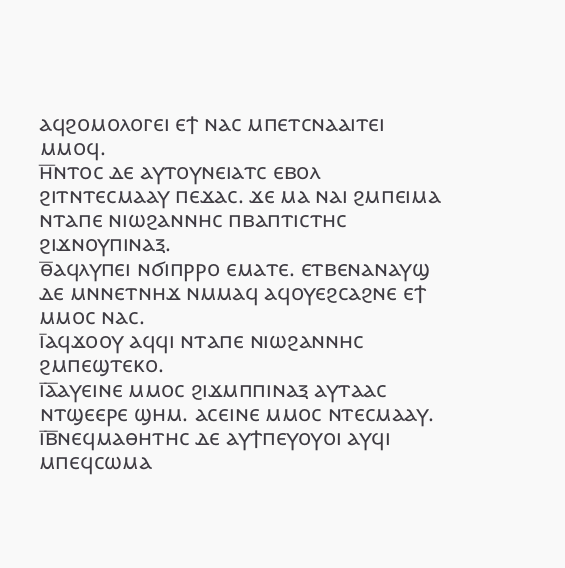ⲁϥϩⲟⲙⲟⲗⲟⲅⲉⲓ ⲉϯ ⲛⲁⲥ ⲙⲡⲉⲧⲥⲛⲁⲁⲓⲧⲉⲓ ⲙⲙⲟϥ.
ⲏ̅ⲛⲧⲟⲥ ⲇⲉ ⲁⲩⲧⲟⲩⲛⲉⲓⲁⲧⲥ ⲉⲃⲟⲗ ϩⲓⲧⲛⲧⲉⲥⲙⲁⲁⲩ ⲡⲉϫⲁⲥ. ϫⲉ ⲙⲁ ⲛⲁⲓ ϩⲙⲡⲉⲓⲙⲁ ⲛⲧⲁⲡⲉ ⲛⲓⲱϩⲁⲛⲛⲏⲥ ⲡⲃⲁⲡⲧⲓⲥⲧⲏⲥ ϩⲓϫⲛⲟⲩⲡⲓⲛⲁⲝ.
ⲑ̅ⲁϥⲗⲩⲡⲉⲓ ⲛϭⲓⲡⲣⲣⲟ ⲉⲙⲁⲧⲉ. ⲉⲧⲃⲉⲛⲁⲛⲁⲩϣ ⲇⲉ ⲙⲛⲛⲉⲧⲛⲏϫ ⲛⲙⲙⲁϥ ⲁϥⲟⲩⲉϩⲥⲁϩⲛⲉ ⲉϯ ⲙⲙⲟⲥ ⲛⲁⲥ.
ⲓ̅ⲁϥϫⲟⲟⲩ ⲁϥϥⲓ ⲛⲧⲁⲡⲉ ⲛⲓⲱϩⲁⲛⲛⲏⲥ ϩⲙⲡⲉϣⲧⲉⲕⲟ.
ⲓ̅ⲁ̅ⲁⲩⲉⲓⲛⲉ ⲙⲙⲟⲥ ϩⲓϫⲙⲡⲡⲓⲛⲁⲝ ⲁⲩⲧⲁⲁⲥ ⲛⲧϣⲉⲉⲣⲉ ϣⲏⲙ. ⲁⲥⲉⲓⲛⲉ ⲙⲙⲟⲥ ⲛⲧⲉⲥⲙⲁⲁⲩ.
ⲓ̅ⲃ̅ⲛⲉϥⲙⲁⲑⲏⲧⲏⲥ ⲇⲉ ⲁⲩϯⲡⲉⲩⲟⲩⲟⲓ ⲁⲩϥⲓ ⲙⲡⲉϥⲥⲱⲙⲁ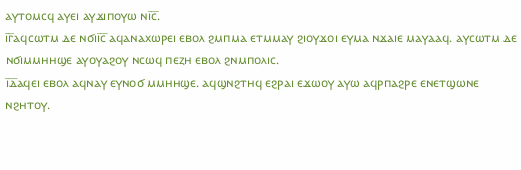ⲁⲩⲧⲟⲙⲥϥ ⲁⲩⲉⲓ ⲁⲩϫⲓⲡⲟⲩⲱ ⲛⲓ̅ⲥ̅.
ⲓ̅ⲅ̅ⲁϥⲥⲱⲧⲙ ⲇⲉ ⲛϭⲓⲓ̅ⲥ̅ ⲁϥⲁⲛⲁⲭⲱⲣⲉⲓ ⲉⲃⲟⲗ ϩⲙⲡⲙⲁ ⲉⲧⲙⲙⲁⲩ ϩⲓⲟⲩϫⲟⲓ ⲉⲩⲙⲁ ⲛϫⲁⲓⲉ ⲙⲁⲩⲁⲁϥ. ⲁⲩⲥⲱⲧⲙ ⲇⲉ ⲛϭⲓⲙⲙⲏⲏϣⲉ ⲁⲩⲟⲩⲁϩⲟⲩ ⲛⲥⲱϥ ⲡⲉⲍⲏ ⲉⲃⲟⲗ ϩⲛⲙⲡⲟⲗⲓⲥ.
ⲓ̅ⲇ̅ⲁϥⲉⲓ ⲉⲃⲟⲗ ⲁϥⲛⲁⲩ ⲉⲩⲛⲟϭ ⲙⲙⲏⲏϣⲉ. ⲁϥϣⲛϩⲧⲏϥ ⲉϩⲣⲁⲓ ⲉϫⲱⲟⲩ ⲁⲩⲱ ⲁϥⲣⲡⲁϩⲣⲉ ⲉⲛⲉⲧϣⲱⲛⲉ ⲛϩⲏⲧⲟⲩ.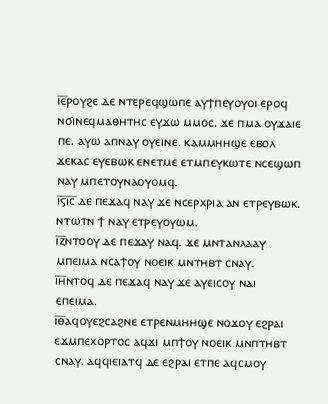ⲓ̅ⲉ̅ⲣⲟⲩϩⲉ ⲇⲉ ⲛⲧⲉⲣⲉϥϣⲱⲡⲉ ⲁⲩϯⲡⲉⲩⲟⲩⲟⲓ ⲉⲣⲟϥ ⲛϭⲓⲛⲉϥⲙⲁⲑⲏⲧⲏⲥ ⲉⲩϫⲱ ⲙⲙⲟⲥ. ϫⲉ ⲡⲙⲁ ⲟⲩϫⲁⲓⲉ ⲡⲉ. ⲁⲩⲱ ⲁⲡⲛⲁⲩ ⲟⲩⲉⲓⲛⲉ. ⲕⲁⲙⲙⲏⲏϣⲉ ⲉⲃⲟⲗ ϫⲉⲕⲁⲥ ⲉⲩⲉⲃⲱⲕ ⲉⲛⲉⲧⲙⲉ ⲉⲧⲙⲡⲉⲩⲕⲱⲧⲉ ⲛⲥⲉϣⲱⲡ ⲛⲁⲩ ⲙⲡⲉⲧⲟⲩⲛⲁⲟⲩⲟⲙϥ.
ⲓ̅ⲋ̅ⲓ̅ⲥ̅ ⲇⲉ ⲡⲉϫⲁϥ ⲛⲁⲩ ϫⲉ ⲛⲥⲉⲣⲭⲣⲓⲁ ⲁⲛ ⲉⲧⲣⲉⲩⲃⲱⲕ. ⲛⲧⲱⲧⲛ ϯ ⲛⲁⲩ ⲉⲧⲣⲉⲩⲟⲩⲱⲙ.
ⲓ̅ⲍ̅ⲛⲧⲟⲟⲩ ⲇⲉ ⲡⲉϫⲁⲩ ⲛⲁϥ. ϫⲉ ⲙⲛⲧⲁⲛⲗⲁⲁⲩ ⲙⲡⲉⲓⲙⲁ ⲛⲥⲁϯⲟⲩ ⲛⲟⲉⲓⲕ ⲙⲛⲧⲏⲃⲧ ⲥⲛⲁⲩ.
ⲓ̅ⲏ̅ⲛⲧⲟϥ ⲇⲉ ⲡⲉϫⲁϥ ⲛⲁⲩ ϫⲉ ⲁⲩⲉⲓⲥⲟⲩ ⲛⲁⲓ ⲉⲡⲉⲓⲙⲁ.
ⲓ̅ⲑ̅ⲁϥⲟⲩⲉϩⲥⲁϩⲛⲉ ⲉⲧⲣⲉⲛⲙⲏⲏϣⲉ ⲛⲟϫⲟⲩ ⲉϩⲣⲁⲓ ⲉϫⲙⲡⲉⲭⲟⲣⲧⲟⲥ ⲁϥϫⲓ ⲙⲡϯⲟⲩ ⲛⲟⲉⲓⲕ ⲙⲛⲡⲧⲏⲃⲧ ⲥⲛⲁⲩ. ⲁϥϥⲓⲉⲓⲁⲧϥ ⲇⲉ ⲉϩⲣⲁⲓ ⲉⲧⲡⲉ ⲁϥⲥⲙⲟⲩ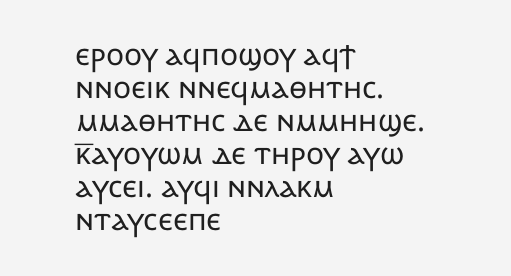ⲉⲣⲟⲟⲩ ⲁϥⲡⲟϣⲟⲩ ⲁϥϯ ⲛⲛⲟⲉⲓⲕ ⲛⲛⲉϥⲙⲁⲑⲏⲧⲏⲥ. ⲙⲙⲁⲑⲏⲧⲏⲥ ⲇⲉ ⲛⲙⲙⲏⲏϣⲉ.
ⲕ̅ⲁⲩⲟⲩⲱⲙ ⲇⲉ ⲧⲏⲣⲟⲩ ⲁⲩⲱ ⲁⲩⲥⲉⲓ. ⲁⲩϥⲓ ⲛⲛⲗⲁⲕⲙ ⲛⲧⲁⲩⲥⲉⲉⲡⲉ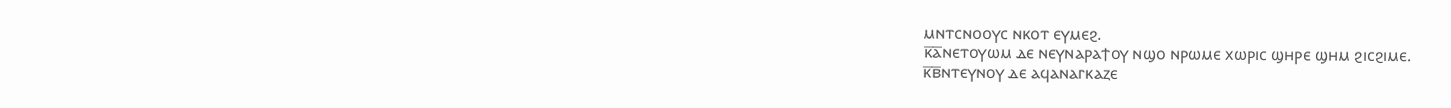ⲙⲛⲧⲥⲛⲟⲟⲩⲥ ⲛⲕⲟⲧ ⲉⲩⲙⲉϩ.
ⲕ̅ⲁ̅ⲛⲉⲧⲟⲩⲱⲙ ⲇⲉ ⲛⲉⲩⲛⲁⲣⲁϯⲟⲩ ⲛϣⲟ ⲛⲣⲱⲙⲉ ⲭⲱⲣⲓⲥ ϣⲏⲣⲉ ϣⲏⲙ ϩⲓⲥϩⲓⲙⲉ.
ⲕ̅ⲃ̅ⲛⲧⲉⲩⲛⲟⲩ ⲇⲉ ⲁϥⲁⲛⲁⲅⲕⲁⲍⲉ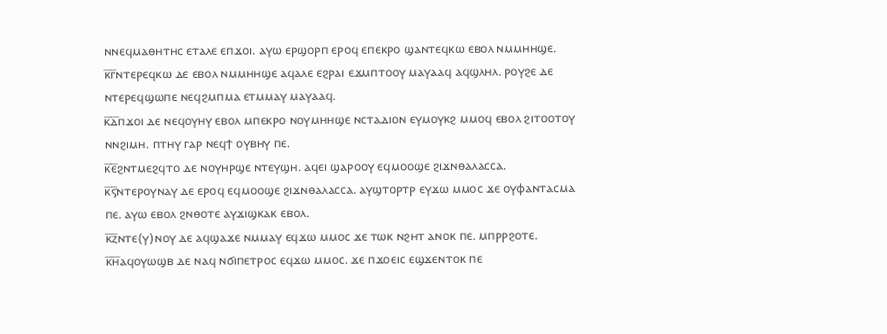ⲛⲛⲉϥⲙⲁⲑⲏⲧⲏⲥ ⲉⲧⲁⲗⲉ ⲉⲡϫⲟⲓ. ⲁⲩⲱ ⲉⲣϣⲟⲣⲡ ⲉⲣⲟϥ ⲉⲡⲉⲕⲣⲟ ϣⲁⲛⲧⲉϥⲕⲱ ⲉⲃⲟⲗ ⲛⲙⲙⲏⲏϣⲉ.
ⲕ̅ⲅ̅ⲛⲧⲉⲣⲉϥⲕⲱ ⲇⲉ ⲉⲃⲟⲗ ⲛⲙⲙⲏⲏϣⲉ ⲁϥⲁⲗⲉ ⲉϩⲣⲁⲓ ⲉϫⲙⲡⲧⲟⲟⲩ ⲙⲁⲩⲁⲁϥ ⲁϥϣⲗⲏⲗ. ⲣⲟⲩϩⲉ ⲇⲉ ⲛⲧⲉⲣⲉϥϣⲱⲡⲉ ⲛⲉϥϩⲙⲡⲙⲁ ⲉⲧⲙⲙⲁⲩ ⲙⲁⲩⲁⲁϥ.
ⲕ̅ⲇ̅ⲡϫⲟⲓ ⲇⲉ ⲛⲉϥⲟⲩⲏⲩ ⲉⲃⲟⲗ ⲙⲡⲉⲕⲣⲟ ⲛⲟⲩⲙⲏⲏϣⲉ ⲛⲥⲧⲁⲇⲓⲟⲛ ⲉⲩⲙⲟⲩⲕϩ ⲙⲙⲟϥ ⲉⲃⲟⲗ ϩⲓⲧⲟⲟⲧⲟⲩ ⲛⲛϩⲓⲙⲏ. ⲡⲧⲏⲩ ⲅⲁⲣ ⲛⲉϥϯ ⲟⲩⲃⲏⲩ ⲡⲉ.
ⲕ̅ⲉ̅ϩⲛⲧⲙⲉϩϥⲧⲟ ⲇⲉ ⲛⲟⲩⲏⲣϣⲉ ⲛⲧⲉⲩϣⲏ. ⲁϥⲉⲓ ϣⲁⲣⲟⲟⲩ ⲉϥⲙⲟⲟϣⲉ ϩⲓϫⲛⲑⲁⲗⲁⲥⲥⲁ.
ⲕ̅ⲋ̅ⲛⲧⲉⲣⲟⲩⲛⲁⲩ ⲇⲉ ⲉⲣⲟϥ ⲉϥⲙⲟⲟϣⲉ ϩⲓϫⲛⲑⲁⲗⲁⲥⲥⲁ. ⲁⲩϣⲧⲟⲣⲧⲣ ⲉⲩϫⲱ ⲙⲙⲟⲥ ϫⲉ ⲟⲩⲫⲁⲛⲧⲁⲥⲙⲁ ⲡⲉ. ⲁⲩⲱ ⲉⲃⲟⲗ ϩⲛⲑⲟⲧⲉ ⲁⲩϫⲓϣⲕⲁⲕ ⲉⲃⲟⲗ.
ⲕ̅ⲍ̅ⲛⲧⲉ(ⲩ)ⲛⲟⲩ ⲇⲉ ⲁϥϣⲁϫⲉ ⲛⲙⲙⲁⲩ ⲉϥϫⲱ ⲙⲙⲟⲥ ϫⲉ ⲧⲱⲕ ⲛϩⲏⲧ ⲁⲛⲟⲕ ⲡⲉ. ⲙⲡⲣⲣϩⲟⲧⲉ.
ⲕ̅ⲏ̅ⲁϥⲟⲩⲱϣⲃ ⲇⲉ ⲛⲁϥ ⲛϭⲓⲡⲉⲧⲣⲟⲥ ⲉϥϫⲱ ⲙⲙⲟⲥ. ϫⲉ ⲡϫⲟⲉⲓⲥ ⲉϣϫⲉⲛⲧⲟⲕ ⲡⲉ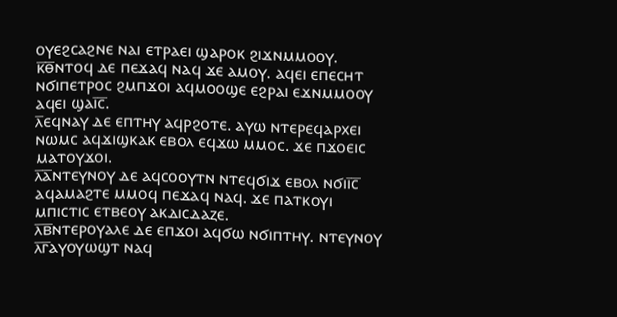ⲟⲩⲉϩⲥⲁϩⲛⲉ ⲛⲁⲓ ⲉⲧⲣⲁⲉⲓ ϣⲁⲣⲟⲕ ϩⲓϫⲛⲙⲙⲟⲟⲩ.
ⲕ̅ⲑ̅ⲛⲧⲟϥ ⲇⲉ ⲡⲉϫⲁϥ ⲛⲁϥ ϫⲉ ⲁⲙⲟⲩ. ⲁϥⲉⲓ ⲉⲡⲉⲥⲏⲧ ⲛϭⲓⲡⲉⲧⲣⲟⲥ ϩⲙⲡϫⲟⲓ ⲁϥⲙⲟⲟϣⲉ ⲉϩⲣⲁⲓ ⲉϫⲛⲙⲙⲟⲟⲩ ⲁϥⲉⲓ ϣⲁⲓ̅ⲥ̅.
ⲗ̅ⲉϥⲛⲁⲩ ⲇⲉ ⲉⲡⲧⲏⲩ ⲁϥⲣϩⲟⲧⲉ. ⲁⲩⲱ ⲛⲧⲉⲣⲉϥⲁⲣⲭⲉⲓ ⲛⲱⲙⲥ ⲁϥϫⲓϣⲕⲁⲕ ⲉⲃⲟⲗ ⲉϥϫⲱ ⲙⲙⲟⲥ. ϫⲉ ⲡϫⲟⲉⲓⲥ ⲙⲁⲧⲟⲩϫⲟⲓ.
ⲗ̅ⲁ̅ⲛⲧⲉⲩⲛⲟⲩ ⲇⲉ ⲁϥⲥⲟⲟⲩⲧⲛ ⲛⲧⲉϥϭⲓϫ ⲉⲃⲟⲗ ⲛϭⲓⲓ̅ⲥ̅ ⲁϥⲁⲙⲁϩⲧⲉ ⲙⲙⲟϥ ⲡⲉϫⲁϥ ⲛⲁϥ. ϫⲉ ⲡⲁⲧⲕⲟⲩⲓ ⲙⲡⲓⲥⲧⲓⲥ ⲉⲧⲃⲉⲟⲩ ⲁⲕⲇⲓⲥⲇⲁⲍⲉ.
ⲗ̅ⲃ̅ⲛⲧⲉⲣⲟⲩⲁⲗⲉ ⲇⲉ ⲉⲡϫⲟⲓ ⲁϥϭⲱ ⲛϭⲓⲡⲧⲏⲩ. ⲛⲧⲉⲩⲛⲟⲩ
ⲗ̅ⲅ̅ⲁⲩⲟⲩⲱϣⲧ ⲛⲁϥ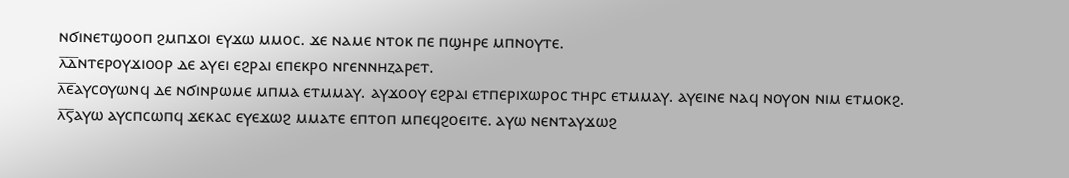ⲛϭⲓⲛⲉⲧϣⲟⲟⲡ ϩⲙⲡϫⲟⲓ ⲉⲩϫⲱ ⲙⲙⲟⲥ. ϫⲉ ⲛⲁⲙⲉ ⲛⲧⲟⲕ ⲡⲉ ⲡϣⲏⲣⲉ ⲙⲡⲛⲟⲩⲧⲉ.
ⲗ̅ⲇ̅ⲛⲧⲉⲣⲟⲩϫⲓⲟⲟⲣ ⲇⲉ ⲁⲩⲉⲓ ⲉϩⲣⲁⲓ ⲉⲡⲉⲕⲣⲟ ⲛⲅⲉⲛⲛⲏⲍⲁⲣⲉⲧ.
ⲗ̅ⲉ̅ⲁⲩⲥⲟⲩⲱⲛϥ ⲇⲉ ⲛϭⲓⲛⲣⲱⲙⲉ ⲙⲡⲙⲁ ⲉⲧⲙⲙⲁⲩ. ⲁⲩϫⲟⲟⲩ ⲉϩⲣⲁⲓ ⲉⲧⲡⲉⲣⲓⲭⲱⲣⲟⲥ ⲧⲏⲣⲥ ⲉⲧⲙⲙⲁⲩ. ⲁⲩⲉⲓⲛⲉ ⲛⲁϥ ⲛⲟⲩⲟⲛ ⲛⲓⲙ ⲉⲧⲙⲟⲕϩ.
ⲗ̅ⲋ̅ⲁⲩⲱ ⲁⲩⲥⲡⲥⲱⲡϥ ϫⲉⲕⲁⲥ ⲉⲩⲉϫⲱϩ ⲙⲙⲁⲧⲉ ⲉⲡⲧⲟⲡ ⲙⲡⲉϥϩⲟⲉⲓⲧⲉ. ⲁⲩⲱ ⲛⲉⲛⲧⲁⲩϫⲱϩ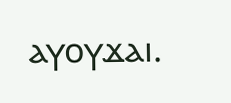ⲁⲩⲟⲩϫⲁⲓ.